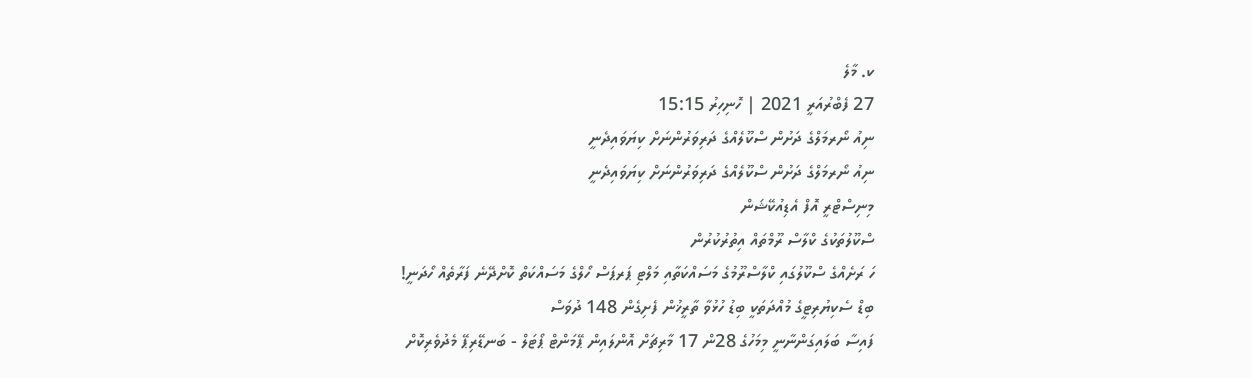ކ. މާލެ
27 ފެބްރުއަރީ 2021 | ހޮނިހިރު 15:15
ނިއު ނޯރމަލްގެ ދަށުން ސްކޫލެއްގެ ދަރިވަރުންނަށް ކިޔަވައިދެނީ
ނިއު ނޯރމަލްގެ ދަށުން ސްކޫލެއްގެ ދަރިވަރުންނަށް ކިޔަވައިދެނީ
މިނިސްޓްރީ އޮފް އެޑިއުކޭޝަން
ސްކޫލުތަކުގެ ކްލާސް ރޫމްތައް އިތުރުކުރުން
ހަ ރަށެއްގެ ސްކޫލުގައި ކްލާސްރޫމުގެ މަސައްކަތާއި މަލްޓި ޕަރޕަސް ހޯލްގެ މަސައްކަތް ކޮށްދޭނެ ފަރާތެއް ހޯދަނީ!
ބިޑް ސެކިޔުރިޓީގެ މުއްދަތަކީ ބިޑު ހުޅުވާ ތާރީޚުން ފެށިގެން 148 ދުވަސް
ފައިސާ ބަލައިގަންނާނީ މިމަހުގެ 28ން 17 މާރިޗަށް އޮންލައިން ޕޭމަންޓް ޕޯޓަލް - ބަނޑޭރިޕޭ މެދުވެރިކޮށް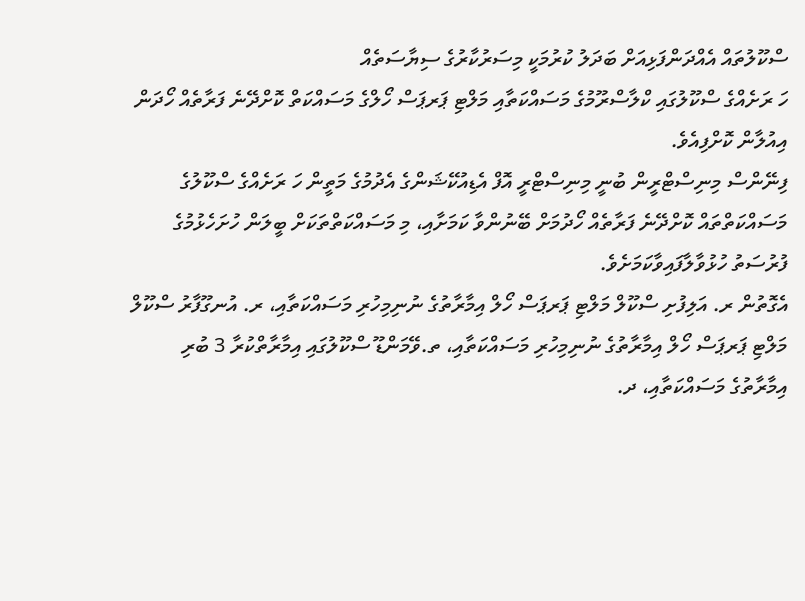ސްކޫލުތައް އެއްދަންފަޅިއަށް ބަދަލު ކުރުމަކީ މިސަރުކާރުގެ ސިޔާސަތެއް
ހަ ރަށެއްގެ ސްކޫލުގައި ކްލާސްރޫމުގެ މަސައްކަތާއި މަލްޓި ޕަރޕަސް ހޯލްގެ މަސައްކަތް ކޮށްދޭނެ ފަރާތެއް ހޯދަން އިއުލާން ކޮށްފިއެވެ.
ފިނޭންސް މިނިސްޓްރީން ބުނީ މިނިސްޓްރީ އޮފް އެޑިއުކޭޝަންގެ އެދުމުގެ މަތީން ހަ ރަށެއްގެ ސްކޫލުގެ މަސައްކަތްތައް ކޮށްދޭނެ ފަރާތެއް ހޯދުމަށް ބޭނުންވާ ކަމަށާއި، މި މަސައްކަތްތަކަށް ބީލަން ހުށަހެޅުމުގެ ފުރުސަތު ހުޅުވާލާފައިވާކަމަށެވެ.
އެގޮތުން ރ. އަލިފުށި ސްކޫލް މަލްޓި ޕަރޕަސް ހޯލް އިމާރާތުގެ ނުނިމިހުރި މަސައްކަތާއި، ރ. އުނގޫފާރު ސްކޫލް މަލްޓި ޕަރޕަސް ހޯލް އިމާރާތުގެ ނުނިމިހުރި މަސައްކަތާއި، ތ.ވޭމަންޑޫ ސްކޫލުގައި އިމާރާތްކުރާ 3 ބުރި އިމާރާތުގެ މަސައްކަތާއި، ދ.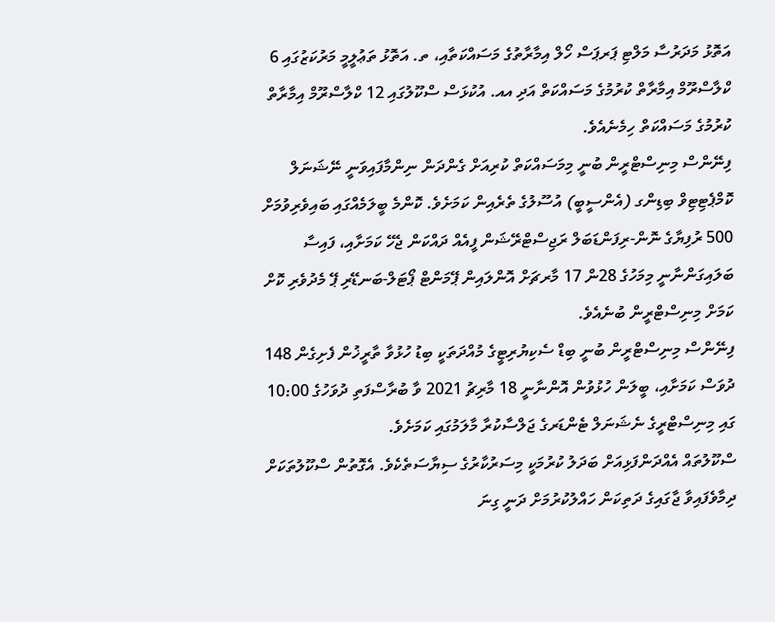އަތޮޅު މަދަރުސާ މަލްޓި ޕަރޕަސް ހޯލް އިމާރާތުގެ މަސައްކަތާއި، ތ. އަތޮޅު ތަޢުލީމީ މަރުކަޒުގައި 6 ކްލާސްރޫމް އިމާރާތް ކުރުމުގެ މަސައްކަތް އަދި އއ. އުކުޅަސް ސްކޫލުގައި 12 ކްލާސްރޫމް އިމާރާތް ކުރުމުގެ މަސައްކަތް ހިމެނެއެވެ.
ފިނޭންސް މިނިސްޓްރީން ބުނީ މިމަސައްކަތް ކުރިއަށް ގެންދަން ނިންމާފައިވަނީ ނޭޝަނަލް ކޮމްޕެޓިޓިވް ބިޑިންގ (އެންސީބީ) އުސޫލުގެ ތެރެއިން ކަމަށެވެ. ކޮންމެ ބީލަމެއްގައި ބައިވެރިވުމަށް  500 ރުފިޔާގެ ނޮން-ރިފަންޑަބަލް ރަޖިސްޓްރޭޝަން ފީއެއް ދައްކަން ޖެހޭ ކަމަށާއި، ފައިސާ ބަލައިގަންނާނީ މިމަހުގެ 28ން 17 މާރޗަށް އޮންލައިން ޕޭމަންޓް ޕޯޓަލް-ބަނޑޭރި ޕޭ މެދުވެރި ކޮށް ކަމަށް މިނިސްޓްރީން ބުނެއެވެ.
ފިނޭންސް މިނިސްޓްރީން ބުނީ ބިޑް ސެކިޔުރިޓީގެ މުއްދަތަކީ ބިޑު ހުޅުވާ ތާރީޚުން ފެށިގެން 148 ދުވަސް ކަމަށާއި، ބީލަން ހުޅުވުން އޮންނާނީ 18 މާރިޗު 2021 ވާ ބުރާސްފަތި ދުވަހުގެ 10:00 ގައި މިނިސްޓްރީގެ ނެޝަނަލް ޓެންޑަރގެ ޖަލްސާކުރާ މާލަމުގައި ކަމަށެވެ.
ސްކޫލުތައް އެއްދަންފަޅިއަށް ބަދަލު ކުރުމަކީ މިސަރުކާރުގެ ސިޔާސަތެކެވެ. އެގޮތުން ސްކޫލުތަކަށް ދިމާވެފައިވާ ޖާގައިގެ ދަތިކަން ހައްލުކުރުމަށް ދަނީ ގިނަ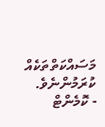މަސައްކަތްތަކެއް ކުރަމުންނެވެ.
- ކޮމެންޓް